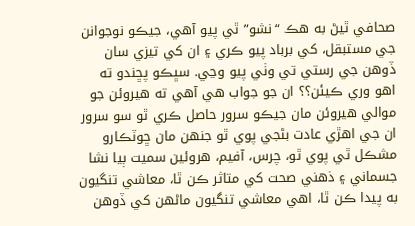صحافي ٿيڻ به ھڪ “نشو” ٿي پيو آھي، جيڪو نوجوانن جي مستبقل، کي برباد پيو ڪري ۽ ان کي تيزي سان ڏوهن جي رستي تي وٺي پيو وڃي. سڀڪو پڇندو ته اھو وري ڪيئن؟؟ ان جو جواب ھي آھي ته ھيروئن جو موالي ھيروئن مان جيڪو سرور حاصل ڪري ٿو سو سرور ان جي اھڙي عادت بڻجي پوي ٿو جنھن مان ڇوٽڪارو مشڪل ٿي پوي ٿو، چرس، آفيم، ھروئين سميت ٻيا نشا جسماني ۽ ذھني صحت کي متاثر ڪن ٿا، معاشي تنگيون به پيدا ڪن ٿا، اھي معاشي تنگيون ماڻھن کي ڏوهن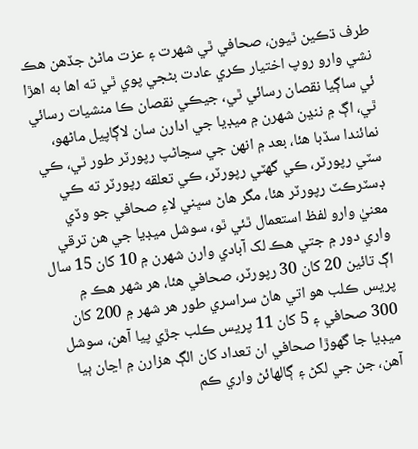طرف ڌڪين ٿيون، صحافي ٿي شھرت ۽ عزت ماڻڻ جڏھن ھڪ نشي وارو روپ اختيار ڪري عادت بڻجي پوي ٿي ته اھا به اھڙا ئي ساڳيا نقصان رسائي ٿي، جيڪي نقصان ڪا منشيات رسائي ٿي، اڳ ۾ ننڍن شھرن ۾ ميڊيا جي ادارن سان لاڳاپيل ماڻھو، نمائندا سڏبا ھئا، بعد ۾ انھن جي سڃاڻپ رپورٽر طور ٿي، ڪي سٽي رپورٽر، ڪي گھٽي رپورٽر، ڪي تعلقه رپورٽر ته ڪي ڊسٽرڪٽ رپورٽر ھئا، مگر ھاڻ سڀني لاءِ صحافي جو وڏي معنيٰ وارو لفظ استعمال ٿئي ٿو، سوشل ميڊيا جي ھن ترقي واري دور ۾ جتي ھڪ لک آبادي وارن شھرن ۾ 10 کان 15 سال اڳ تائين 20 کان 30 رپورٽر، صحافي ھئا، ھر شھر ھڪ ۾ پريس ڪلب ھو اتي ھاڻ سراسري طور ھر شھر ۾ 200 کان 300 صحافي ۽ 5 کان 11 پريس ڪلب جڙي پيا آھن، سوشل ميڊيا جا گھوڙا صحافي ان تعداد کان الڳ ھزارن ۾ اڃان ٻيا آھن، جن جي لکڻ ۽ ڳالھائڻ واري ڪم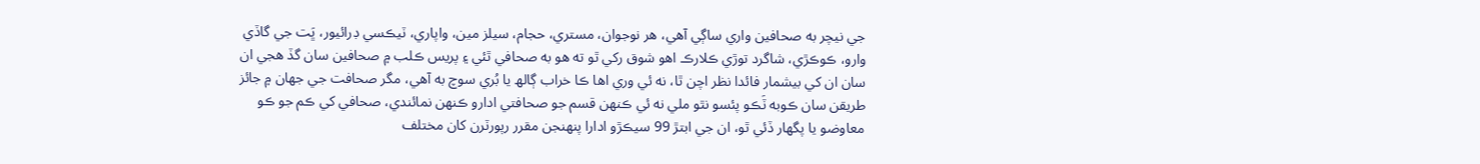جي نيچر به صحافين واري ساڳي آھي، ھر نوجوان، مستري، حجام، سيلز مين، واپاري، ٽيڪسي ڊرائيور، ڀَت جي گاڏي وارو، ڪوڪڙي، شاگرد توڙي ڪلارڪ اھو شوق رکي ٿو ته ھو به صحافي ٿئي ۽ پريس ڪلب ۾ صحافين سان گڏ ھجي ان سان ان کي بيشمار فائدا نظر اچن ٿا، نه ئي وري اھا ڪا خراب ڳالھ يا بُري سوچ به آھي، مگر صحافت جي جھان ۾ جائز طريقن سان ڪوبه ٽَڪو پئسو نٿو ملي نه ئي ڪنھن قسم جو صحافتي ادارو ڪنھن نمائندي، صحافي کي ڪم جو ڪو معاوضو يا پگھار ڏئي ٿو، ان جي ابتڙ 99 سيڪڙو ادارا پنھنجن مقرر رپورٽرن کان مختلف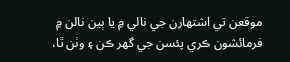موقعن تي اشتھارن جي نالي ۾ يا ٻين نالن ۾ فرمائشون ڪري پئسن جي گھر ڪن ۽ وٺن ٿا،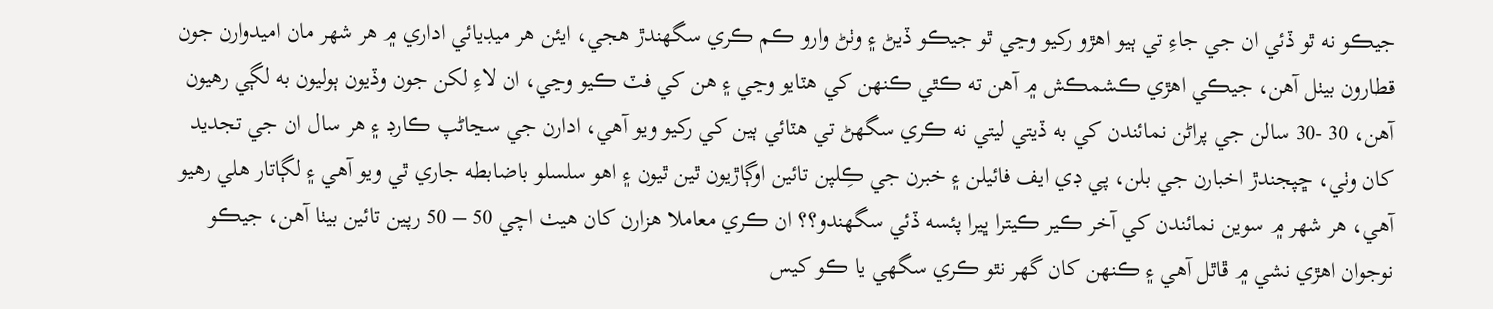جيڪو نه ٿو ڏئي ان جي جاءِ تي ٻيو اھڙو رکيو وڃي ٿو جيڪو ڏيڻ ۽ وٺڻ وارو ڪم ڪري سگھندڙ ھجي، ايئن ھر ميڊيائي اداري ۾ ھر شھر مان اميدوارن جون قطارون بيٺل آهن، جيڪي اھڙي ڪشمڪش ۾ آھن ته ڪٿي ڪنھن کي ھٽايو وڃي ۽ ھن کي فٽ ڪيو وڃي، ان لاءِ لکن جون وڏيون ٻوليون به لڳي رھيون آھن، 30 -30 سالن جي پراڻن نمائندن کي به ڏيتي ليتي نه ڪري سگھڻ تي ھٽائي ٻين کي رکيو ويو آھي، ادارن جي سڃاڻپ ڪارڊ ۽ ھر سال ان جي تجديد کان وٺي، ڇپجندڙ اخبارن جي بلن، پي ڊي ايف فائيلن ۽ خبرن جي ڪِلپن تائين اوڳاڙيون ٿين ٿيون ۽ اھو سلسلو باضابطه جاري ٿي ويو آھي ۽ لڳاتار ھلي رھيو آھي، ھر شھر ۾ سوين نمائندن کي آخر ڪير ڪيترا ڀيرا پئسه ڏئي سگھندو؟؟ ان ڪري معاملا ھزارن کان ھيٺ اچي 50 – 50 رپين تائين بيٺا آھن، جيڪو نوجوان اھڙي نشي ۾ ڦاٿل آھي ۽ ڪنھن کان گھر نٿو ڪري سگھي يا ڪو کيس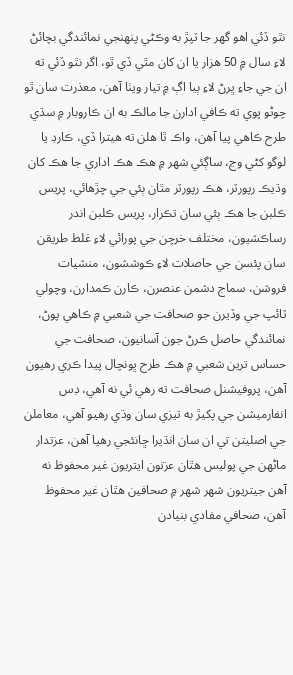نٿو ڏئي اھو گھر جا ٽپڙ به وڪڻي پنھنجي نمائندگي بچائڻ لاءِ سال ۾ 50 ھزار يا ان کان مٿي ڏي ٿو، اگر نٿو ڏئي ته ان جي جاءِ ڀرڻ لاءِ ٻيا اڳ ۾ تيار ويٺا آھن، معذرت سان ٿو چوڻو پوي ته ڪافي ادارن جا مالڪ به ان ڪاروبار ۾ سڌي طرح ڪاھي پيا آھن، واڪ ٿا ھلن ته ھيترا ڏي، ڪارڊ يا لوگو کڻي وڃ، ساڳئي شھر ۾ ھڪ ھڪ اداري جا ھڪ کان وڌيڪ رپورٽر، ھڪ رپورٽر مٿان ٻئي جي چڙھائي، پريس ڪلبن جا ھڪ ٻئي سان تڪرار، پريس ڪلبن اندر رساڪشيون، مختلف خرچن جي پورائي لاءِ غلط طريقن سان پئسن جي حاصلات لاءِ ڪوششون، منشيات فروشن، سماج دشمن عنصرن، ڪارن ڪمدارن، وچولي ٽائپ جي وڏيرن جو صحافت جي شعبي ۾ ڪاھي پوڻ، نمائندگي حاصل ڪرڻ جون آسانيون، صحافت جي حساس ترين شعبي ۾ ھڪ طرح ڀونچال پيدا ڪري رھيون آھن، پروفيشنل صحافت ته رھي ئي نه آھي، ڊس انفارميشن جي پکيڙ به تيزي سان وڌي رھيو آھي، معاملن جي اصليتن تي ان سان انڌيرا ڇانئجي رھيا آھن، عزتدار ماڻھن جي پوليس ھٿان عزتون ايتريون غير محفوظ نه آھن جيتريون شھر شھر ۾ صحافين ھٿان غير محفوظ آھن، صحافي مفادي بنيادن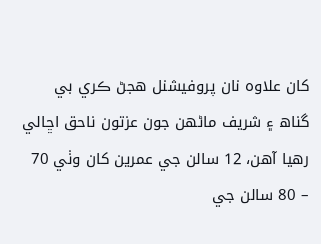کان علاوه نان پروفيشنل ھجڻ ڪري بي گناھ ۽ شريف ماڻھن جون عزتون ناحق اڇالي رھيا آھن، 12 سالن جي عمرين کان وٺي 70 – 80 سالن جي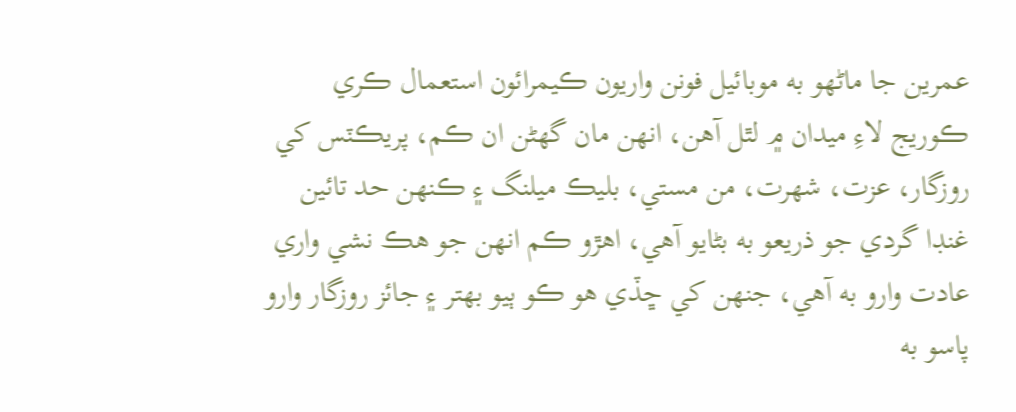عمرين جا ماڻھو به موبائيل فونن واريون ڪيمرائون استعمال ڪري ڪوريج لاءِ ميدان ۾ لٿل آھن، انھن مان گھڻن ان ڪم، پريڪٽس کي روزگار، عزت، شھرت، من مستي، بليڪ ميلنگ ۽ ڪنھن حد تائين غنڊا گردي جو ذريعو به بڻايو آھي، اھڙو ڪم انھن جو ھڪ نشي واري عادت وارو به آھي، جنھن کي ڇڏي ھو ڪو ٻيو بھتر ۽ جائز روزگار وارو پاسو به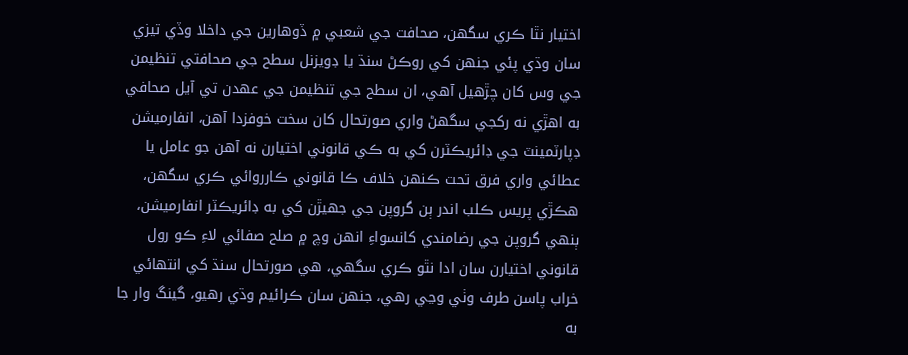اختيار نٿا ڪري سگھن، صحافت جي شعبي ۾ ڏوهارين جي داخلا وڏي تيزي سان وڌي پئي جنھن کي روڪڻ سنڌ يا ڊويزنل سطح جي صحافتي تنظيمن جي وس کان چڙھيل آھي، ان سطح جي تنظيمن جي عھدن تي آيل صحافي به اھڙي نه رکجي سگھڻ واري صورتحال کان سخت خوفزدا آھن، انفارميشن ڊپارٽمينٽ جي ڊائريڪٽرن کي به ڪي قانوني اختيارن نه آھن جو عامل يا عطائي واري فرق تحت ڪنھن خلاف ڪا قانوني ڪارروائي ڪري سگھن، ھڪڙي پريس ڪلب اندر ٻن گروپن جي جھيڙن کي به ڊائريڪٽر انفارميشن، ٻنھي گروپن جي رضامندي کانسواءِ انھن وچ ۾ صلح صفائي لاءِ ڪو رول قانوني اختيارن سان ادا نٿو ڪري سگھي، ھي صورتحال سنڌ کي انتھائي خراب پاسن طرف وٺي وڃي رھي، جنھن سان ڪرائيم وڌي رھيو، گينگ وار جا به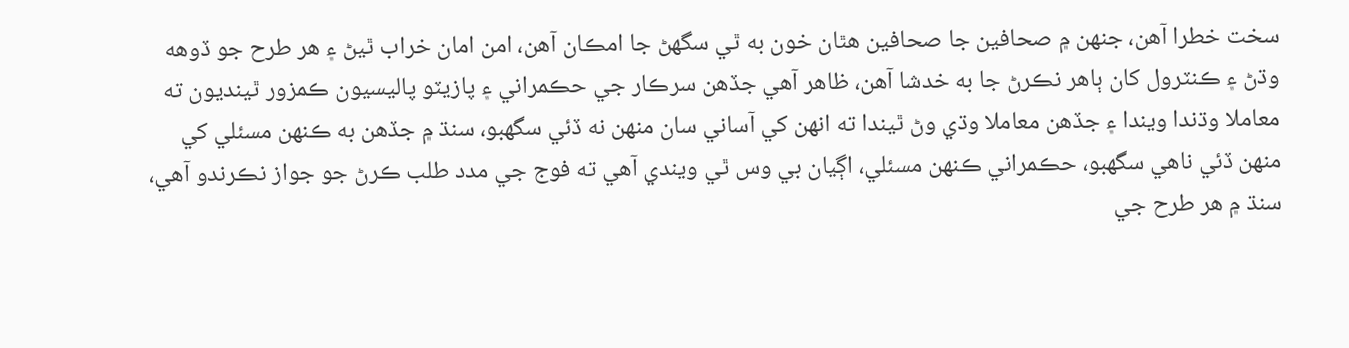سخت خطرا آھن، جنھن ۾ صحافين جا صحافين ھٿان خون به ٿي سگھڻ جا امڪان آھن، امن امان خراب ٿيڻ ۽ ھر طرح جو ڏوهه وڌڻ ۽ ڪنٽرول کان ٻاھر نڪرڻ جا به خدشا آھن، ظاھر آھي جڏھن سرڪار جي حڪمراني ۽ پازيٽو پاليسيون ڪمزور ٿينديون ته معاملا وڌندا ويندا ۽ جڏھن معاملا وڌي وڻ ٿيندا ته انھن کي آساني سان منھن نه ڏئي سگھبو، سنڌ ۾ جڏھن به ڪنھن مسئلي کي منھن ڏئي ناھي سگھبو، حڪمراني ڪنھن مسئلي، اڳيان بي وس ٿي ويندي آھي ته فوج جي مدد طلب ڪرڻ جو جواز نڪرندو آھي، سنڌ ۾ ھر طرح جي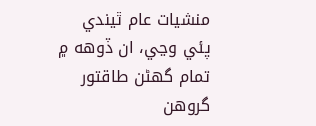منشيات عام ٿيندي پئي وڃي، ان ڏوهه ۾ تمام گھڻن طاقتور گروھن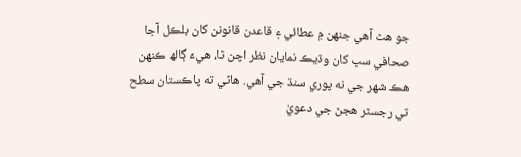جو ھٿ آھي جنھن ۾ عطائي ۽ قاعدن قانونن کان بلڪل آجا صحافي سڀ کان وڌيڪ نمايان نظر اچن ٿا، ھيءَ ڳالھ ڪنھن ھڪ شھر جي نه پوري سنڌ جي آھي. ھاڻي ته پاڪستان سطح تي رجسٽر ھجڻ جي دعويٰ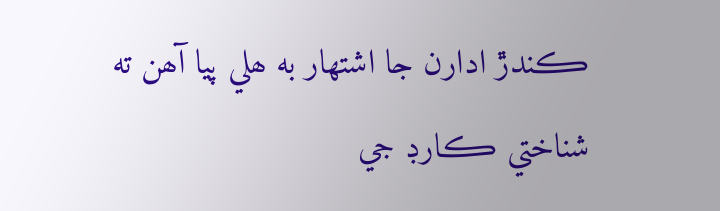ڪندڙ ادارن جا اشتھار به ھلي پيا آھن ته شناختي ڪارڊ جي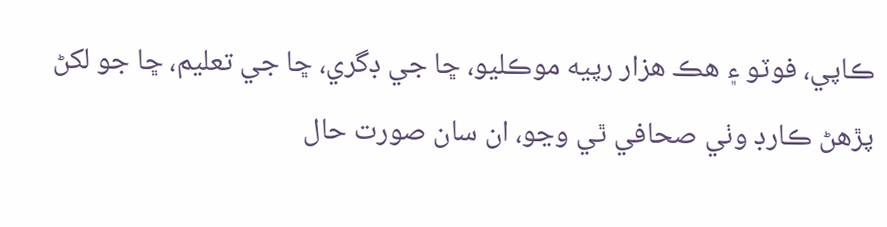ڪاپي، فوٽو ۽ ھڪ ھزار رپيه موڪليو، ڇا جي ڊگري، ڇا جي تعليم، ڇا جو لکڻ پڙھڻ ڪارڊ وٺي صحافي ٿي وڃو، ان سان صورت حال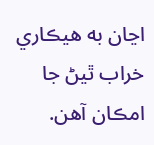اڃان به ھيڪاري خراب ٿيڻ جا امڪان آھن.